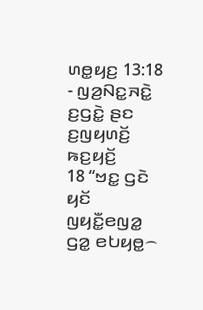ꤛꤥ꤭ꤟꤢ꤬ 13:18 - ꤜꤤ꤬ꤡꤢ꤭ꤏꤢꤧ꤭ ꤢ꤬ꤞꤢꤧ꤭ ꤔꤢ ꤢ꤬ꤜꤟꤛꤢꤩ꤬ ꤒꤢ꤬ꤟꤢꤩ꤬
18 “ꤠꤢ꤭ ꤞꤢꤧ ꤟꤢꤩ ꤜꤟꤢꤪ꤭ꤕꤜꤤ꤭ ꤞꤤ꤭ ꤕꤝꤟꤥ꤭꤮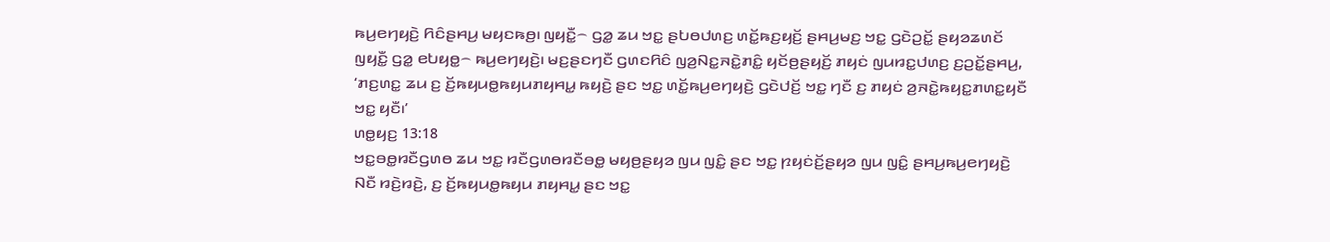ꤒꤣ꤬ꤕꤚꤟꤢꤧ꤬ ꤖꤢꤨꤔꤌꤣ꤬ ꤗꤟꤢꤒꤥ꤬꤯ ꤜꤟꤢꤪ꤭꤮ ꤞꤤ꤭ ꤘꤣ ꤠꤢ꤭ ꤔꤝꤥꤓꤛꤢ꤬ ꤛꤢꤩ꤭ꤒꤢ꤬ꤟꤢꤩ꤬ ꤔꤌꤣ꤬ꤗꤢ꤬ ꤠꤢ꤭ ꤞꤢꤧꤑꤢꤩ꤭ ꤔꤟꤤꤘꤛꤢꤩ ꤜꤟꤢꤪ꤭ ꤞꤤ꤭ ꤕꤝꤟꤥ꤭꤮ ꤒꤣ꤬ꤕꤚꤟꤢꤧ꤬꤯ ꤗꤢ꤬ꤔꤢꤚꤢꤪ ꤞꤛꤢꤖꤢꤨ ꤜꤤ꤬ꤡꤢ꤭ꤏꤢꤧ꤭ꤊꤢꤨ꤭ ꤟꤢꤩꤥ꤬ꤔꤟꤢꤩ꤬ ꤊꤟꤢꤦ ꤜꤣꤙꤢ꤭ꤓꤛꤢ꤬ ꤢ꤬ꤑꤢꤩ꤭ꤔꤌꤣ꤬, ‘ꤊꤢ꤬ꤛꤢ꤭ ꤘꤣ ꤢ꤬ ꤢꤩ꤬ꤒꤟꤣꤥ꤭ꤒꤟꤣꤊꤟꤌꤣ꤭ ꤒꤟꤢꤧ꤬ ꤔꤢ ꤠꤢ꤭ ꤛꤢꤩ꤭ꤒꤣ꤬ꤕꤚꤟꤢꤧ꤬ ꤞꤢꤧꤓꤢꤩ꤬ ꤠꤢ꤭ ꤚꤢꤪ ꤢ꤬ ꤊꤟꤢꤦ ꤤ꤬ꤏꤢꤧ꤭ꤒꤟꤢ꤭ꤊꤛꤢ꤭ꤟꤢꤪ ꤠꤢ꤭ ꤟꤢꤪ꤯’
ꤛꤥ꤭ꤟꤢ꤬ 13:18
ꤠꤢ꤭ꤋꤥ꤭ꤙꤢꤪꤞꤛꤥ ꤘꤣ ꤠꤢ꤭ ꤙꤢꤪꤞꤛꤥꤙꤢꤪꤋꤥ꤭ ꤗꤟꤥ꤬ꤔꤟꤤ ꤜꤣ ꤜꤢꤨ꤭ ꤔꤢ ꤠꤢ꤭ ꤐꤟꤢꤦꤢꤩ꤬ꤔꤟꤤ ꤜꤣ ꤜꤢꤨ꤭ ꤔꤌꤣ꤬ꤒꤣ꤬ꤕꤚꤟꤢꤧ꤬ ꤡꤢꤪ ꤙꤢꤧ꤬ꤙꤢꤧ꤬, ꤢ꤬ ꤢꤩ꤬ꤒꤟꤣꤥ꤭ꤒꤟꤣ ꤊꤟꤌꤣ꤭ ꤔꤢ ꤠꤢ꤭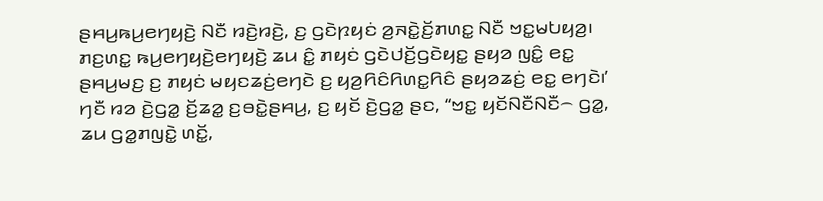ꤔꤌꤣ꤬ꤒꤣ꤬ꤕꤚꤟꤢꤧ꤬ ꤡꤢꤪ ꤙꤢꤧ꤬ꤙꤢꤧ꤬, ꤢ꤬ ꤞꤢꤧꤐꤟꤢꤦ ꤤ꤬ꤏꤢꤧ꤭ꤢꤩ꤬ꤊꤛꤢ꤭ ꤡꤢꤪ ꤠꤢ꤭ꤗꤝꤟꤤ꤬꤯
ꤊꤢ꤬ꤛꤢ꤭ ꤒꤣ꤬ꤕꤚꤟꤢꤧ꤬ꤕꤚꤟꤢꤧ꤬ ꤘꤣ ꤢꤨ꤭ ꤊꤟꤢꤦ ꤞꤢꤧꤓꤢꤩ꤬ꤞꤢꤧꤟꤢ꤭ ꤔꤟꤤ ꤜꤢꤨ꤭ ꤕꤢ꤭ ꤔꤌꤣ꤬ꤗꤢ꤬ ꤢ꤬ ꤊꤟꤢꤦ ꤗꤟꤢꤘꤢꤦ꤬ꤕꤚꤢꤧ ꤢ꤬ ꤟꤤ꤬ꤖꤢꤨꤖꤛꤢ꤭ꤖꤢꤨ ꤔꤟꤤꤘꤢꤦ꤬ ꤕꤢ꤭ ꤕꤚꤢꤧ꤯’
ꤚꤢꤪ ꤙꤤ ꤢꤧ꤬ꤞꤤ꤭ ꤢꤩ꤬ꤘꤤ꤭ ꤢ꤬ꤋꤢꤧ꤭ꤔꤌꤣ꤬, ꤢ꤬ ꤟꤢꤩ ꤢꤧ꤬ꤞꤤ꤭ ꤔꤢ, “ꤠꤢ꤭ ꤟꤢꤩꤡꤢꤪꤡꤢꤪ꤮ ꤞꤤ꤭, ꤘꤣ ꤞꤤ꤭ꤊꤜꤢꤧ꤭ ꤛꤢꤩ꤭,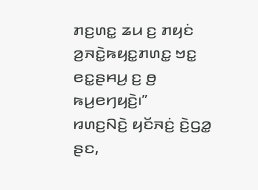ꤊꤢ꤬ꤛꤢ꤭ ꤘꤣ ꤢ꤬ ꤊꤟꤢꤦ ꤤ꤬ꤏꤢꤧ꤭ꤒꤟꤢ꤭ꤊꤛꤢ꤭ ꤠꤢ꤭ ꤕꤢ꤭ꤔꤌꤣ꤬ ꤢ꤬ ꤥ꤬ ꤒꤣ꤬ꤕꤚꤟꤢꤧ꤬꤯”
ꤙꤛꤢ꤬ꤡꤢꤧ꤬ ꤟꤢꤩꤏꤢꤦ꤬ ꤢꤧ꤬ꤞꤤ꤭ ꤔꤢ,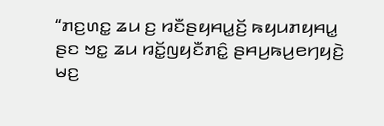“ꤊꤢ꤬ꤛꤢ꤭ ꤘꤣ ꤢ꤬ ꤙꤢꤪꤔꤟꤌꤣ꤭ꤢꤩ꤬ ꤒꤟꤣꤊꤟꤌꤣ꤭ ꤔꤢ ꤠꤢ꤭ ꤘꤣ ꤙꤢꤩ꤭ꤜꤟꤢꤪꤊꤢꤨ꤭ ꤔꤌꤣ꤬ꤒꤣ꤬ꤕꤚꤟꤢꤧ꤬ ꤗꤢ꤬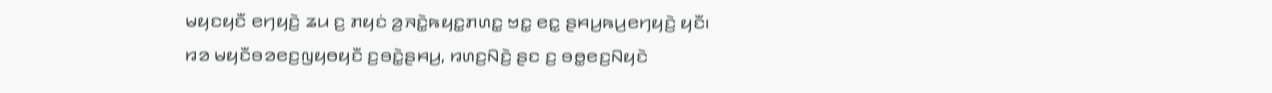ꤗꤟꤢꤟꤢꤪ ꤕꤚꤟꤢꤧ꤬ ꤘꤣ ꤢ꤬ ꤊꤟꤢꤦ ꤤ꤬ꤏꤢꤧ꤭ꤒꤟꤢ꤭ꤊꤛꤢ꤭ ꤠꤢ꤭ ꤕꤢ꤭ ꤔꤌꤣ꤬ꤒꤣ꤬ꤕꤚꤟꤢꤧ꤬ ꤟꤢꤪ꤯
ꤙꤤ ꤗꤟꤢꤪꤋꤤꤕꤢ꤬ꤜꤟꤥꤟꤢꤪ ꤢ꤬ꤋꤢꤧ꤭ꤔꤌꤣ꤬, ꤙꤛꤢ꤬ꤡꤢꤧ꤬ ꤔꤢ ꤢ꤬ ꤋꤥ꤭ꤕꤢ꤬ꤡꤟꤢꤧ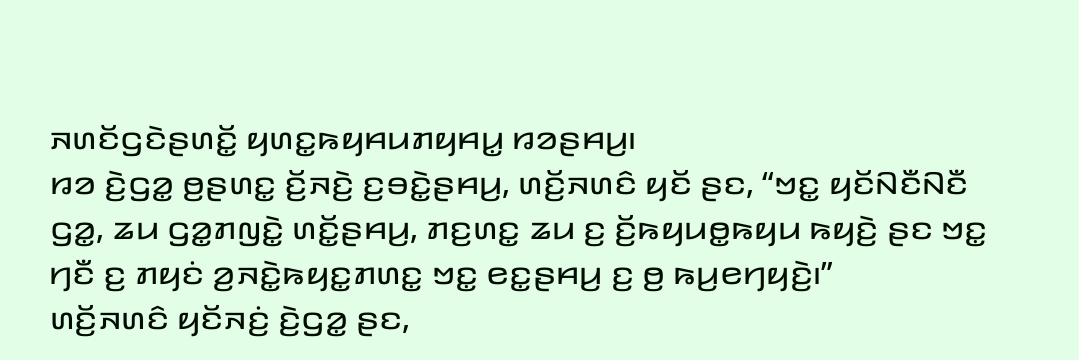ꤏꤛꤢꤩꤞꤢꤧꤔꤛꤢꤩ꤭ ꤟꤛꤢ꤭ꤒꤟꤌꤣꤊꤟꤌꤣ꤭ ꤙꤤꤔꤌꤣ꤬꤯
ꤙꤤ ꤢꤧ꤬ꤞꤤ꤭ ꤥ꤬ꤔꤛꤢ꤭ ꤢꤩ꤬ꤏꤢꤧ꤬ ꤢ꤬ꤋꤢꤧ꤭ꤔꤌꤣ꤬, ꤛꤢꤩ꤬ꤏꤛꤢꤨ ꤟꤢꤩ ꤔꤢ, “ꤠꤢ꤭ ꤟꤢꤩꤡꤢꤪꤡꤢꤪ ꤞꤤ꤭, ꤘꤣ ꤞꤤ꤭ꤊꤜꤢꤧ꤭ ꤛꤢꤩ꤭ꤔꤌꤣ꤬, ꤊꤢ꤬ꤛꤢ꤭ ꤘꤣ ꤢ꤬ ꤢꤩ꤬ꤒꤟꤣꤥ꤭ꤒꤟꤣ ꤒꤟꤢꤧ꤬ ꤔꤢ ꤠꤢ꤭ ꤚꤢꤪ ꤢ꤬ ꤊꤟꤢꤦ ꤤ꤬ꤏꤢꤧ꤭ꤒꤟꤢ꤭ꤊꤛꤢ꤭ ꤠꤢ꤭ ꤕꤢ꤭ꤔꤌꤣ꤬ ꤢ꤬ ꤥ꤬ ꤒꤣ꤬ꤕꤚꤟꤢꤧ꤬꤯”
ꤛꤢꤩ꤬ꤏꤛꤢꤨ ꤟꤢꤩꤏꤢꤦ꤬ ꤢꤧ꤬ꤞꤤ꤭ ꤔꤢ,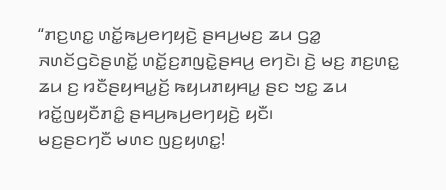“ꤊꤢ꤬ꤛꤢ꤭ ꤛꤢꤩ꤭ꤒꤣ꤬ꤕꤚꤟꤢꤧ꤬ ꤔꤌꤣ꤬ꤗꤢ꤬ ꤘꤣ ꤞꤤ꤭ ꤏꤛꤢꤩꤞꤢꤧꤔꤛꤢꤩ꤭ ꤛꤢꤩ꤭ꤢ꤬ꤊꤜꤢꤧ꤭ꤔꤌꤣ꤬ ꤕꤚꤢꤧ꤯ ꤢꤧ꤬ ꤗꤢ꤬ ꤊꤢ꤬ꤛꤢ꤭ ꤘꤣ ꤢ꤬ ꤙꤢꤪꤔꤟꤌꤣ꤭ꤢꤩ꤬ ꤒꤟꤣꤊꤟꤌꤣ꤭ ꤔꤢ ꤠꤢ꤭ ꤘꤣ ꤙꤢꤩ꤭ꤜꤟꤢꤪꤊꤢꤨ꤭ ꤔꤌꤣ꤬ꤒꤣ꤬ꤕꤚꤟꤢꤧ꤬ ꤟꤢꤪ꤯
ꤗꤢ꤬ꤔꤢꤚꤢꤪ ꤗꤛꤢ ꤜꤢ꤬ꤟꤛꤢ꤭!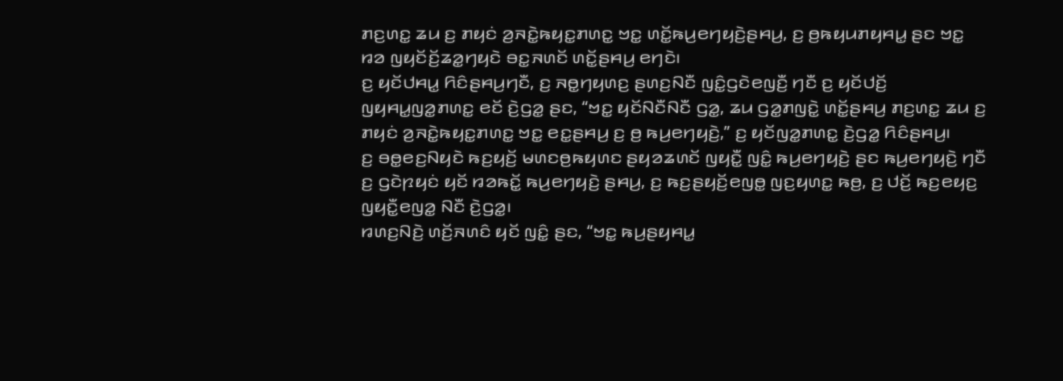ꤊꤢ꤬ꤛꤢ꤭ ꤘꤣ ꤢ꤬ ꤊꤟꤢꤦ ꤤ꤬ꤏꤢꤧ꤭ꤒꤟꤢ꤭ꤊꤛꤢ꤭ ꤠꤢ꤭ ꤛꤢꤩ꤭ꤒꤣ꤬ꤕꤚꤟꤢꤧ꤬ꤔꤌꤣ꤬, ꤢ꤬ ꤥ꤬ꤒꤟꤣꤊꤟꤌꤣ꤭ ꤔꤢ ꤠꤢ꤭ ꤙꤤ ꤜꤟꤢꤩꤢꤩ꤬ꤘꤤ꤭ꤚꤟꤢꤧ ꤋꤢ꤭ꤏꤛꤢꤩ ꤛꤢꤩ꤭ꤔꤌꤣ꤬ ꤕꤚꤢꤧ꤯
ꤢ꤬ ꤟꤢꤩꤓꤌꤣ꤭ ꤖꤢꤨꤔꤌꤣ꤬ꤚꤢꤪ, ꤢ꤬ ꤏꤥ꤭ꤚꤟꤛꤢ꤬ ꤔꤛꤢ꤬ꤡꤢꤪ ꤜꤢꤨ꤭ꤞꤢꤧꤕꤜꤢꤪ꤬ ꤚꤢꤪ ꤢ꤬ ꤟꤢꤩꤓꤢꤩ꤬ ꤜꤟꤌꤣ꤭ꤜꤤ꤭ꤊꤛꤢ꤭ ꤕꤢꤩ ꤢꤧ꤬ꤞꤤ꤭ ꤔꤢ, “ꤠꤢ꤭ ꤟꤢꤩꤡꤢꤪꤡꤢꤪ ꤞꤤ꤭, ꤘꤣ ꤞꤤ꤭ꤊꤜꤢꤧ꤭ ꤛꤢꤩ꤭ꤔꤌꤣ꤬ ꤊꤢ꤬ꤛꤢ꤭ ꤘꤣ ꤢ꤬ ꤊꤟꤢꤦ ꤤ꤬ꤏꤢꤧ꤭ꤒꤟꤢ꤭ꤊꤛꤢ꤭ ꤠꤢ꤭ ꤕꤢ꤭ꤔꤌꤣ꤬ ꤢ꤬ ꤥ꤬ ꤒꤣ꤬ꤕꤚꤟꤢꤧ꤬,” ꤢ꤬ ꤟꤢꤩꤜꤤ꤭ꤊꤛꤢ꤭ ꤢꤧ꤬ꤞꤤ꤭ ꤖꤢꤨꤔꤌꤣ꤬꤯
ꤢ꤬ ꤋꤥ꤭ꤕꤢ꤬ꤡꤟꤢꤧ ꤒꤢ꤬ꤟꤢꤩ꤬ ꤗꤛꤢꤥ꤬ꤒꤟꤛꤢ ꤔꤟꤤꤘꤛꤢꤩ ꤜꤟꤢꤪ꤭ ꤜꤢꤨ꤭ ꤒꤣ꤬ꤕꤚꤟꤢꤧ꤬ ꤔꤢ ꤒꤣ꤬ꤕꤚꤟꤢꤧ꤬ ꤚꤢꤪ ꤢ꤬ ꤞꤢꤧꤐꤟꤢꤦ ꤟꤢꤩ ꤙꤤꤒꤢꤩ꤭ ꤒꤣ꤬ꤕꤚꤟꤢꤧ꤬ ꤔꤌꤣ꤬, ꤢ꤬ ꤒꤢ꤬ꤔꤟꤢꤩ꤬ꤕꤜꤥ꤭ ꤜꤢ꤬ꤟꤛꤢ꤭ ꤒꤥ꤬, ꤢ꤬ ꤓꤢꤩ꤬ ꤒꤢ꤬ꤕꤟꤢ꤬ ꤜꤟꤢꤪ꤭ꤕꤜꤤ꤭ ꤡꤢꤪ ꤢꤧ꤬ꤞꤤ꤭꤯
ꤙꤛꤢ꤬ꤡꤢꤧ꤬ ꤛꤢꤩ꤬ꤏꤛꤢꤨ ꤟꤢꤩ ꤜꤢꤨ꤭ ꤔꤢ, “ꤠꤢ꤭ ꤒꤣ꤬ꤔꤟꤌꤣ꤭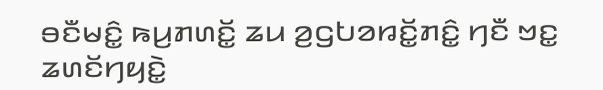ꤋꤢꤪꤗꤢꤨ꤭ ꤒꤣ꤬ꤊꤛꤢꤩ꤭ ꤘꤣ ꤤ꤬ꤞꤝꤤꤙꤢꤩ꤭ꤊꤢꤨ꤭ ꤚꤢꤪ ꤠꤢ꤭ ꤘꤛꤢꤩꤚꤟꤢꤧ꤭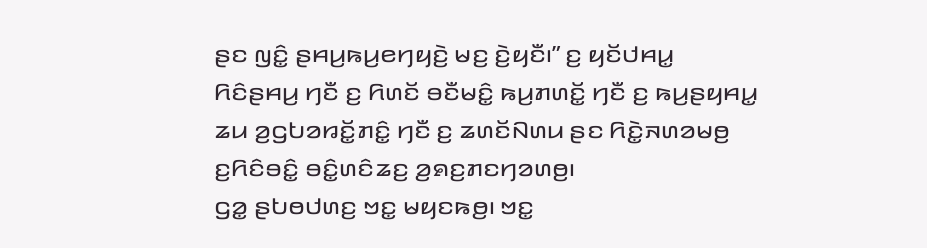ꤔꤢ ꤜꤢꤨ꤭ ꤔꤌꤣ꤬ꤒꤣ꤬ꤕꤚꤟꤢꤧ꤬ ꤗꤢ꤬ ꤢꤧ꤬ꤟꤢꤪ꤯” ꤢ꤬ ꤟꤢꤩꤓꤌꤣ꤭ ꤖꤢꤨꤔꤌꤣ꤬ ꤚꤢꤪ ꤢ꤬ ꤖꤛꤢꤩ ꤋꤢꤪꤗꤢꤨ꤭ ꤒꤣ꤬ꤊꤛꤢꤩ꤭ ꤚꤢꤪ ꤢ꤬ ꤒꤣ꤬ꤔꤟꤌꤣ꤭ ꤘꤣ ꤤ꤬ꤞꤝꤤꤙꤢꤩ꤭ꤊꤢꤨ꤭ ꤚꤢꤪ ꤢ꤬ ꤘꤛꤢꤩꤡꤛꤣ ꤔꤢ ꤖꤢꤧ꤭ꤏꤛꤤꤗꤥ꤬ ꤢ꤬ꤖꤢꤨꤋꤢꤨ꤭ ꤋꤢꤨ꤭ꤛꤢꤨꤘꤢ꤬ ꤤ꤬ꤎꤢ꤬ꤊꤢꤚꤤꤛꤥ꤬꤯
ꤞꤤ꤭ ꤔꤝꤥꤓꤛꤢ꤬ ꤠꤢ꤭ ꤗꤟꤢꤒꤥ꤬꤯ ꤠꤢ꤭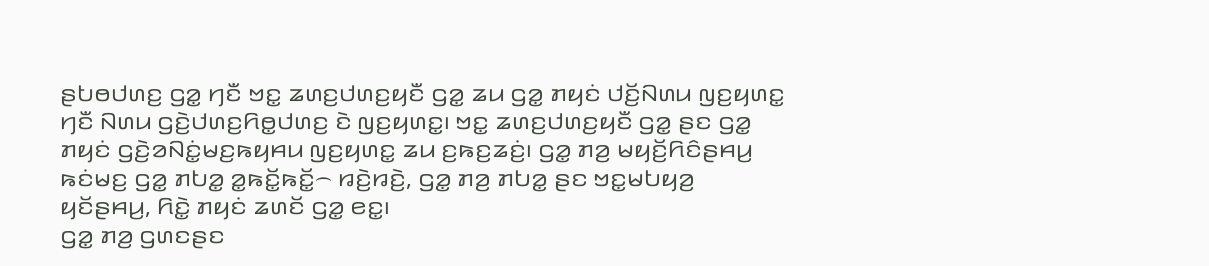ꤔꤝꤥꤓꤛꤢ꤬ ꤞꤤ꤭ ꤚꤢꤪ ꤠꤢ꤭ ꤘꤛꤢ꤬ꤓꤛꤢ꤬ꤟꤢꤪ ꤞꤤ꤭ ꤘꤣ ꤞꤤ꤭ ꤊꤟꤢꤦ ꤓꤢꤩ꤬ꤡꤛꤣ ꤜꤢ꤬ꤟꤛꤢ꤭ ꤚꤢꤪ ꤡꤛꤣ ꤞꤢꤧ꤬ꤓꤛꤢ꤬ꤖꤥ꤭ꤓꤛꤢ꤬ ꤢꤧ ꤜꤢ꤬ꤟꤛꤢ꤭꤯ ꤠꤢ꤭ ꤘꤛꤢ꤬ꤓꤛꤢ꤬ꤟꤢꤪ ꤞꤤ꤭ ꤔꤢ ꤞꤤ꤭ ꤊꤟꤢꤦ ꤞꤢꤧ꤬ꤤꤡꤢꤦ꤭ꤗꤢ꤬ꤒꤟꤌꤣ ꤜꤢ꤬ꤟꤛꤢ꤭ ꤘꤣ ꤢ꤬ꤒꤢ꤬ꤘꤢꤦ꤬꤯ ꤞꤤ꤭ ꤊꤤ꤬ ꤗꤟꤢꤩ꤬ꤖꤢꤨꤔꤌꤣ꤬ ꤒꤢꤦꤗꤢ꤬ ꤞꤤ꤭ ꤊꤝꤤ꤭ ꤤ꤭ꤒꤢꤩ꤭ꤒꤢꤩ꤭꤮ ꤙꤢꤧ꤬ꤙꤢꤧ꤬, ꤞꤤ꤭ ꤊꤤ꤬ ꤊꤝꤤ꤭ ꤔꤢ ꤠꤢ꤭ꤗꤝꤟꤤ꤬ ꤟꤢꤩꤔꤌꤣ꤬, ꤖꤢꤧ꤭ ꤊꤟꤢꤦ ꤘꤛꤢꤩ ꤞꤤ꤭ ꤕꤢ꤭꤯
ꤞꤤ꤭ ꤊꤤ꤬ ꤞꤛꤢꤔꤢ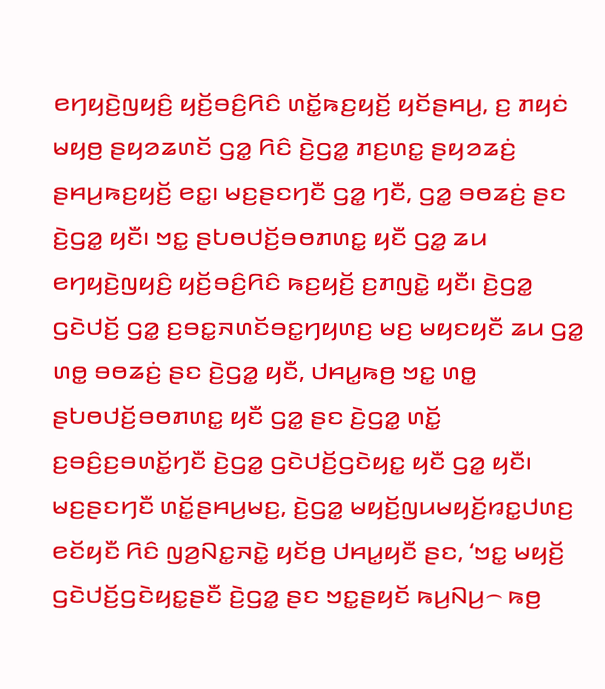ꤕꤚꤟꤢꤧ꤬ꤜꤟꤢꤨ꤬ ꤟꤢꤩ꤬ꤋꤢꤨ꤬ꤖꤢꤨ ꤛꤢꤩ꤭ꤒꤢ꤬ꤟꤢꤩ꤬ ꤟꤢꤩꤔꤌꤣ꤬, ꤢ꤬ ꤊꤟꤢꤦ ꤗꤟꤥ꤬ ꤔꤟꤤꤘꤛꤢꤩ ꤞꤤ꤭ ꤖꤢꤨ ꤢꤧ꤬ꤞꤤ꤭ ꤊꤢ꤬ꤛꤢ꤭ ꤔꤟꤤꤘꤢꤦ꤬ ꤔꤌꤣ꤬ꤒꤢ꤬ꤟꤢꤩ꤬ ꤕꤢ꤭꤯ ꤗꤢ꤬ꤔꤢꤚꤢꤪ ꤞꤤ꤭ ꤚꤢꤪ, ꤞꤤ꤭ ꤋꤥꤘꤢꤦ꤬ ꤔꤢ ꤢꤧ꤬ꤞꤤ꤭ ꤟꤢꤪ꤯ ꤠꤢ꤭ ꤔꤝꤥꤓꤢꤩ꤬ꤋꤥꤊꤛꤢ꤭ ꤟꤢꤪ ꤞꤤ꤭ ꤘꤣ ꤕꤚꤟꤢꤧ꤬ꤜꤟꤢꤨ꤬ ꤟꤢꤩ꤬ꤋꤢꤨ꤬ꤖꤢꤨ ꤒꤢ꤬ꤟꤢꤩ꤬ ꤢ꤬ꤊꤜꤢꤧ꤭ ꤟꤢꤪ꤯ ꤢꤧ꤬ꤞꤤ꤭ ꤞꤢꤧꤓꤢꤩ꤬ ꤞꤤ꤭ ꤢ꤬ꤋꤢ꤭ꤏꤛꤢꤩꤋꤢ꤭ꤚꤟꤛꤢ꤬ ꤗꤢ꤬ ꤗꤟꤢꤟꤢꤪ ꤘꤣ ꤞꤤ꤭ ꤛꤥ꤭ ꤋꤥꤘꤢꤦ꤬ ꤔꤢ ꤢꤧ꤬ꤞꤤ꤭ ꤟꤢꤪ, ꤓꤌꤣ꤭ꤒꤥ꤬ ꤠꤢ꤭ ꤛꤥ꤭ ꤔꤝꤥꤓꤢꤩ꤬ꤋꤥꤊꤛꤢ꤭ ꤟꤢꤪ ꤞꤤ꤭ ꤔꤢ ꤢꤧ꤬ꤞꤤ꤭ ꤛꤢꤩ꤭ ꤢ꤬ꤋꤢꤨ꤬ꤢ꤬ꤋꤛꤢꤩ꤭ꤚꤢꤪ ꤢꤧ꤬ꤞꤤ꤭ ꤞꤢꤧꤓꤢꤩ꤬ꤞꤢꤧꤟꤢ꤭ ꤟꤢꤪ ꤞꤤ꤭ ꤟꤢꤪ꤯
ꤗꤢ꤬ꤔꤢꤚꤢꤪ ꤛꤢꤩ꤭ꤔꤌꤣ꤬ꤗꤢ꤬, ꤢꤧ꤬ꤞꤤ꤭ ꤗꤟꤢꤩ꤬ꤜꤣꤗꤟꤢꤩ꤬ꤙꤢ꤭ꤓꤛꤢ꤬ ꤕꤢꤩꤟꤢꤪ ꤖꤢꤨ ꤜꤤ꤬ꤡꤢ꤭ꤏꤢꤧ꤭ ꤟꤢꤩꤥ꤬ ꤓꤌꤣ꤭ꤟꤢꤪ ꤔꤢ, ‘ꤠꤢ꤭ ꤗꤟꤢꤩ꤬ ꤞꤢꤧꤓꤢꤩ꤬ꤞꤢꤧꤟꤢ꤭ꤔꤢꤪ ꤢꤧ꤬ꤞꤤ꤭ ꤔꤢ ꤠꤢ꤭ꤔꤟꤢꤩ ꤒꤣ꤬ꤡꤣ꤬꤮ ꤒꤥ꤬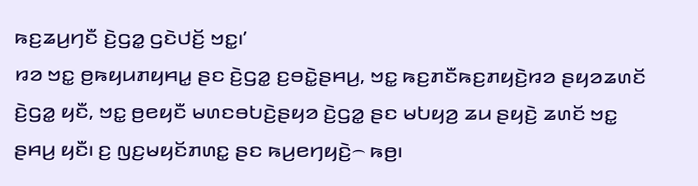ꤒꤢ꤬ꤘꤣ꤬ꤚꤢꤪ ꤢꤧ꤬ꤞꤤ꤭ ꤞꤢꤧꤓꤢꤩ꤬ ꤠꤢ꤭꤯’
ꤙꤤ ꤠꤢ꤭ ꤥ꤬ꤒꤟꤣꤊꤟꤌꤣ꤭ ꤔꤢ ꤢꤧ꤬ꤞꤤ꤭ ꤢ꤬ꤋꤢꤧ꤭ꤔꤌꤣ꤬, ꤠꤢ꤭ ꤒꤢ꤬ꤊꤢꤪꤒꤢ꤬ꤊꤟꤢꤧ꤬ꤙꤤ ꤔꤟꤤꤘꤛꤢꤩ ꤢꤧ꤬ꤞꤤ꤭ ꤟꤢꤪ, ꤠꤢ꤭ ꤥ꤬ꤕꤟꤢꤪ ꤗꤛꤢꤋꤝꤢꤧ꤬ꤔꤟꤤ ꤢꤧ꤬ꤞꤤ꤭ ꤔꤢ ꤗꤝꤟꤤ꤬ ꤘꤣ ꤔꤟꤢꤧ꤬ ꤘꤛꤢꤩ ꤠꤢ꤭ ꤔꤌꤣ꤬ ꤟꤢꤪ꤯ ꤢ꤬ ꤜꤢ꤬ꤗꤟꤢꤩꤊꤛꤢ꤭ ꤔꤢ ꤒꤣ꤬ꤕꤚꤟꤢꤧ꤬꤮ ꤒꤥ꤬꤯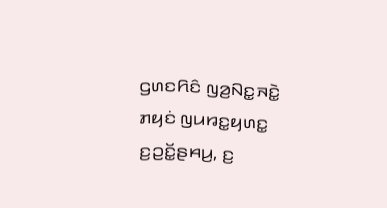ꤞꤛꤢꤖꤢꤨ ꤜꤤ꤬ꤡꤢ꤭ꤏꤢꤧ꤭ ꤊꤟꤢꤦ ꤜꤣꤙꤢ꤭ꤟꤛꤢ꤭ ꤢ꤬ꤑꤢꤩ꤭ꤔꤌꤣ꤬, ꤢ꤬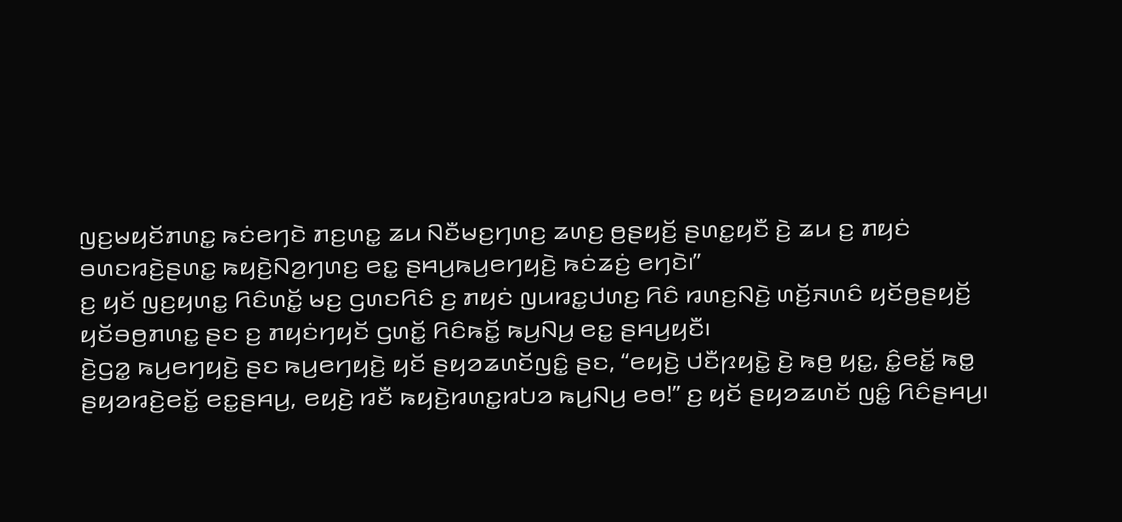ꤜꤢ꤬ꤗꤟꤢꤩꤊꤛꤢ꤭ ꤒꤢꤦꤕꤚꤢꤧ ꤊꤢ꤬ꤛꤢ꤭ ꤘꤣ ꤡꤢꤪꤗꤢ꤬ꤚꤛꤢ꤬ ꤘꤛꤢ꤬ ꤥ꤬ꤔꤟꤢꤩ꤬ ꤔꤛꤢ꤭ꤟꤢꤪ ꤢꤧ꤬ ꤘꤣ ꤢ꤬ ꤊꤟꤢꤦ ꤋꤛꤢꤙꤢꤧ꤬ꤔꤛꤢ꤭ ꤒꤟꤢꤧ꤬ꤡꤤ꤬ꤚꤛꤢ꤬ ꤕꤢ꤭ ꤔꤌꤣ꤬ꤒꤣ꤬ꤕꤚꤟꤢꤧ꤬ ꤒꤢꤦꤘꤢꤦ꤬ ꤕꤚꤢꤧ꤯”
ꤢ꤬ ꤟꤢꤩ ꤜꤢ꤬ꤟꤛꤢ꤭ ꤖꤢꤨꤛꤢꤩ꤭ ꤗꤢ꤬ ꤞꤛꤢꤖꤢꤨ ꤢ꤬ ꤊꤟꤢꤦ ꤜꤣꤙꤢ꤭ꤓꤛꤢ꤬ ꤖꤢꤨ ꤙꤛꤢ꤬ꤡꤢꤧ꤬ ꤛꤢꤩ꤬ꤏꤛꤢꤨ ꤟꤢꤩꤥ꤬ꤔꤟꤢꤩ꤬ ꤟꤢꤩꤋꤥ꤬ꤊꤛꤢ꤭ ꤔꤢ ꤢ꤬ ꤊꤟꤢꤦꤚꤟꤢꤩ ꤞꤛꤢꤩ꤭ ꤖꤢꤨꤒꤢꤩ꤭ ꤒꤣ꤬ꤡꤣ꤬ ꤕꤢ꤭ ꤔꤌꤣ꤬ꤟꤢꤪ꤯
ꤢꤧ꤬ꤞꤤ꤭ ꤒꤣ꤬ꤕꤚꤟꤢꤧ꤬ ꤔꤢ ꤒꤣ꤬ꤕꤚꤟꤢꤧ꤬ ꤟꤢꤩ ꤔꤟꤤꤘꤛꤢꤩꤜꤢꤨ꤭ ꤔꤢ, “ꤕꤟꤢꤧ꤬ ꤓꤢꤪꤐꤟꤢꤧ꤭ ꤢꤧ꤬ ꤒꤥ꤬ ꤟꤢ꤭, ꤢꤨ꤭ꤕꤢꤩ꤭ ꤒꤥ꤭ ꤔꤟꤤꤙꤢꤧ꤬ꤕꤢꤩ꤭ ꤕꤢ꤭ꤔꤌꤣ꤬, ꤕꤟꤢꤧ꤬ ꤙꤢꤪ ꤒꤟꤢꤧ꤬ꤙꤛꤢ꤭ꤙꤝꤤ ꤒꤣ꤬ꤡꤣ꤬ ꤕꤥ!” ꤢ꤬ ꤟꤢꤩ ꤔꤟꤤꤘꤛꤢꤩ ꤜꤢꤨ꤭ ꤖꤢꤨꤔꤌꤣ꤬꤯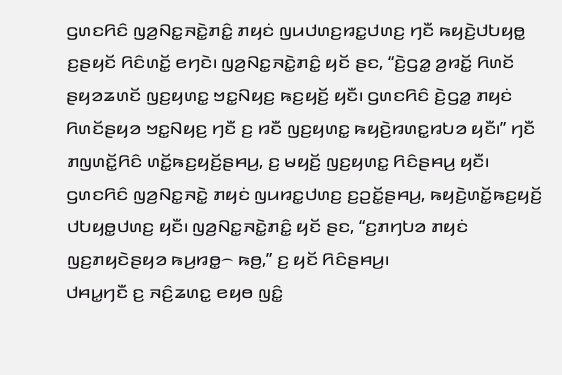ꤞꤛꤢꤖꤢꤨ ꤜꤤ꤬ꤡꤢ꤭ꤏꤢꤧ꤭ꤊꤢꤨ꤭ ꤊꤟꤢꤦ ꤜꤣꤓꤛꤢ꤬ꤙꤢ꤭ꤓꤛꤢ꤬ ꤚꤢꤪ ꤒꤟꤢꤧ꤬ꤓꤝꤟꤥ꤭ ꤢ꤬ꤔꤟꤢꤩ ꤖꤢꤨꤛꤢꤩ꤭ ꤕꤚꤢꤧ꤯ ꤜꤤ꤬ꤡꤢ꤭ꤏꤢꤧ꤭ꤊꤢꤨ꤭ ꤟꤢꤩ ꤔꤢ, “ꤢꤧ꤬ꤞꤤ꤭ ꤤ꤬ꤙꤢꤩ꤭ ꤖꤛꤢꤩ ꤔꤟꤤꤘꤛꤢꤩ ꤜꤢ꤬ꤟꤛꤢ꤭ ꤠꤢ꤭ꤡꤟꤢ꤬ ꤒꤢ꤬ꤟꤢꤩ꤬ ꤟꤢꤪ꤯ ꤞꤛꤢꤖꤢꤨ ꤢꤧ꤬ꤞꤤ꤭ ꤊꤟꤢꤦ ꤖꤛꤢꤩꤔꤟꤤ ꤠꤢ꤭ꤡꤟꤢ꤬ ꤚꤢꤪ ꤢ꤬ ꤙꤢꤪ ꤜꤢ꤬ꤟꤛꤢ꤭ ꤒꤟꤢꤧ꤬ꤙꤛꤢ꤭ꤙꤝꤤ ꤟꤢꤪ꤯” ꤚꤢꤪ ꤊꤜꤛꤢꤩ꤭ꤖꤢꤨ ꤛꤢꤩ꤭ꤒꤢ꤬ꤟꤢꤩ꤬ꤔꤌꤣ꤬, ꤢ꤬ ꤗꤟꤢꤩ꤬ ꤜꤢ꤬ꤟꤛꤢ꤭ ꤖꤢꤨꤔꤌꤣ꤬ ꤟꤢꤪ꤯
ꤞꤛꤢꤖꤢꤨ ꤜꤤ꤬ꤡꤢ꤭ꤏꤢꤧ꤭ ꤊꤟꤢꤦ ꤜꤣꤙꤢ꤭ꤓꤛꤢ꤬ ꤢ꤬ꤑꤢꤩ꤭ꤔꤌꤣ꤬, ꤒꤟꤢꤧ꤬ꤛꤢꤩ꤭ꤒꤢ꤬ꤟꤢꤩ꤬ ꤓꤝꤟꤥ꤭ꤓꤛꤢ꤬ ꤟꤢꤪ꤯ ꤜꤤ꤬ꤡꤢ꤭ꤏꤢꤧ꤭ꤊꤢꤨ꤭ ꤟꤢꤩ ꤔꤢ, “ꤢ꤬ꤊꤚꤝꤤ ꤊꤟꤢꤦ ꤜꤢ꤬ꤊꤟꤢꤧꤔꤟꤤ ꤒꤣ꤬ꤙꤥ꤭꤮ ꤒꤥ꤬,” ꤢ꤬ ꤟꤢꤩ ꤖꤢꤨꤔꤌꤣ꤬꤯
ꤓꤌꤣ꤭ꤚꤢꤪ ꤢ꤬ ꤏꤢꤨ꤬ꤘꤛꤢ꤭ ꤕꤟꤥ ꤜꤢꤨ꤭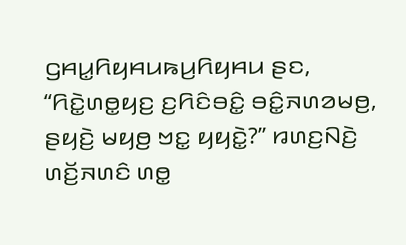ꤞꤌꤣ꤭ꤖꤟꤌꤣꤒꤣ꤬ꤖꤟꤌꤣ ꤔꤢ, “ꤖꤢꤧ꤭ꤛꤥ꤭ꤟꤢ꤬ ꤢ꤬ꤖꤢꤨꤋꤢꤨ꤭ ꤋꤢꤨ꤭ꤏꤛꤤꤗꤥ꤬, ꤔꤟꤢꤧ꤬ ꤗꤟꤥ꤬ ꤠꤢ꤭ ꤟꤟꤢꤧ꤭?” ꤙꤛꤢ꤬ꤡꤢꤧ꤬ ꤛꤢꤩ꤬ꤏꤛꤢꤨ ꤛꤥ꤭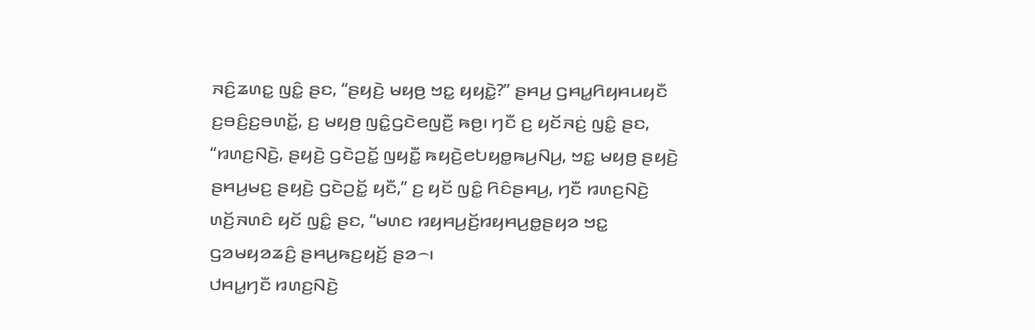ꤏꤢꤨ꤬ꤘꤛꤢ꤭ ꤜꤢꤨ꤭ ꤔꤢ, “ꤔꤟꤢꤧ꤬ ꤗꤟꤥ꤬ ꤠꤢ꤭ ꤟꤟꤢꤧ꤭?” ꤔꤌꤣ꤬ ꤞꤌꤣ꤭ꤖꤟꤌꤣꤟꤢꤪ ꤢ꤬ꤋꤢꤨ꤬ꤢ꤬ꤋꤛꤢꤩ꤭, ꤢ꤬ ꤗꤟꤥ꤬ ꤜꤢꤨ꤭ꤞꤢꤧꤕꤜꤢꤪ꤬ ꤒꤥ꤬꤯ ꤚꤢꤪ ꤢ꤬ ꤟꤢꤩꤏꤢꤦ꤬ ꤜꤢꤨ꤭ ꤔꤢ, “ꤙꤛꤢ꤬ꤡꤢꤧ꤬, ꤔꤟꤢꤧ꤬ ꤞꤢꤧꤑꤢꤩ꤭ ꤜꤟꤢꤪ꤭ ꤒꤟꤢꤧ꤬ꤕꤝꤟꤥ꤭ꤒꤣ꤬ꤡꤣ꤬, ꤠꤢ꤭ ꤗꤟꤥ꤬ ꤔꤟꤢꤧ꤬ ꤔꤌꤣ꤬ꤗꤢ꤬ ꤔꤟꤢꤧ꤬ ꤞꤢꤧꤑꤢꤩ꤭ ꤟꤢꤪ,” ꤢ꤬ ꤟꤢꤩ ꤜꤢꤨ꤭ ꤖꤢꤨꤔꤌꤣ꤬, ꤚꤢꤪ ꤙꤛꤢ꤬ꤡꤢꤧ꤬ ꤛꤢꤩ꤬ꤏꤛꤢꤨ ꤟꤢꤩ ꤜꤢꤨ꤭ ꤔꤢ, “ꤗꤛꤢ ꤙꤟꤌꤣ꤬ꤢꤩ꤬ꤙꤟꤌꤣ꤬ꤥ꤭ꤔꤟꤤ ꤠꤢ꤭ ꤞꤤꤗꤟꤤꤘꤢꤨ꤬ ꤔꤌꤣ꤬ꤒꤢ꤬ꤟꤢꤩ꤬ ꤔꤤ꤮꤯
ꤓꤌꤣ꤭ꤚꤢꤪ ꤙꤛꤢ꤬ꤡꤢꤧ꤬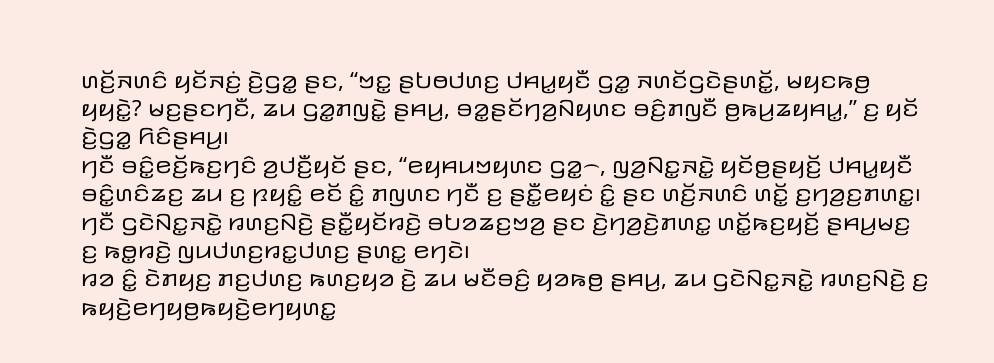ꤛꤢꤩ꤬ꤏꤛꤢꤨ ꤟꤢꤩꤏꤢꤦ꤬ ꤢꤧ꤬ꤞꤤ꤭ ꤔꤢ, “ꤠꤢ꤭ ꤔꤝꤥꤓꤛꤢ꤬ ꤓꤌꤣ꤭ꤟꤢꤪ ꤞꤤ꤭ ꤏꤛꤢꤩꤞꤢꤧꤔꤛꤢꤩ꤭, ꤗꤟꤢꤒꤥ꤬ ꤟꤟꤢꤧ꤭? ꤗꤢ꤬ꤔꤢꤚꤢꤪ, ꤘꤣ ꤞꤤ꤭ꤊꤜꤢꤧ꤭ ꤔꤌꤣ꤬, ꤋꤤ꤭ꤔꤢꤩꤚꤤ꤬ꤡꤟꤛꤢ ꤋꤢꤨ꤬ꤊꤜꤢꤪ ꤥ꤬ꤒꤣ꤬ꤘꤟꤌꤣ꤭,” ꤢ꤬ ꤟꤢꤩ ꤢꤧ꤬ꤞꤤ꤭ ꤖꤢꤨꤔꤌꤣ꤬꤯
ꤚꤢꤪ ꤋꤢꤨ꤭ꤕꤢꤩ꤬ꤒꤢ꤬ꤚꤢꤨ ꤤ꤬ꤓꤢꤪ꤬ꤟꤢꤩ ꤔꤢ, “ꤕꤟꤌꤣꤠꤟꤛꤢ ꤞꤤ꤭꤮, ꤜꤤ꤬ꤡꤢ꤭ꤏꤢꤧ꤭ ꤟꤢꤩꤥ꤬ꤔꤟꤢꤩ꤬ ꤓꤌꤣ꤭ꤟꤢꤪ ꤋꤢꤨ꤭ꤛꤢꤨꤘꤢ꤬ ꤘꤣ ꤢ꤬ ꤐꤟꤢꤨ꤭ ꤕꤢꤩ ꤢꤨ꤭ ꤊꤜꤛꤢ ꤚꤢꤪ ꤢ꤬ ꤔꤢꤪ꤭ꤕꤟꤢꤦ ꤢꤨ꤭ ꤔꤢ ꤛꤢꤩ꤬ꤏꤛꤢꤨ ꤛꤢꤩ꤭ ꤢ꤬ꤚꤤ꤬ꤢ꤬ꤊꤛꤢ꤭꤯ ꤚꤢꤪ ꤞꤢꤧꤡꤢ꤭ꤏꤢꤧ꤭ ꤙꤛꤢ꤬ꤡꤢꤧ꤬ ꤔꤢꤪ꤭ꤟꤢꤩꤙꤢꤧ꤬ ꤋꤝꤤꤘꤢ꤬ꤠꤤ꤬ ꤔꤢ ꤢꤧ꤬ꤚꤤ꤬ꤢꤧ꤬ꤊꤛꤢ꤭ ꤛꤢꤩ꤭ꤒꤢ꤬ꤟꤢꤩ꤬ ꤔꤌꤣ꤬ꤗꤢ꤬ ꤢ꤬ ꤒꤥ꤭ꤙꤢꤧ꤬ ꤜꤣꤓꤛꤢ꤬ꤙꤢ꤭ꤓꤛꤢ꤬ ꤔꤛꤢ꤭ ꤕꤚꤢꤧ꤯
ꤙꤤ ꤢꤨ꤭ ꤢꤧꤊꤟꤢ꤬ ꤊꤢ꤬ꤓꤛꤢ꤬ ꤒꤛꤢ꤬ꤟꤤ ꤢꤧ꤬ ꤘꤣ ꤗꤢꤪꤋꤢꤨ꤬ ꤟꤤꤒꤥ꤬ ꤔꤌꤣ꤬, ꤘꤣ ꤞꤢꤧꤡꤢ꤭ꤏꤢꤧ꤭ ꤙꤛꤢ꤬ꤡꤢꤧ꤬ ꤢ꤬ ꤒꤟꤢꤧ꤬ꤕꤚꤟꤥ꤬ꤒꤟꤢꤧ꤬ꤕꤚꤟꤛꤢ꤭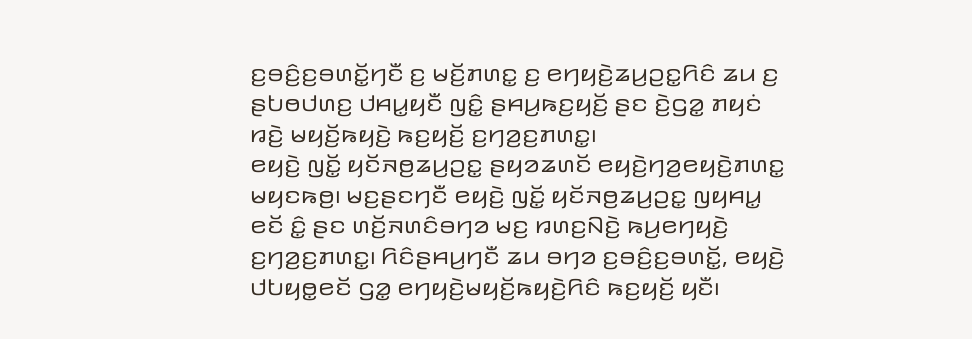ꤢ꤬ꤋꤢꤨ꤬ꤢ꤬ꤋꤛꤢꤩ꤭ꤚꤢꤪ ꤢ꤬ ꤗꤢꤩ꤬ꤊꤛꤢ꤭ ꤢ꤬ ꤕꤚꤟꤢꤧ꤬ꤘꤣ꤬ꤑꤢ꤭ꤖꤢꤨ ꤘꤣ ꤢ꤬ ꤔꤝꤥꤓꤛꤢ꤬ ꤓꤌꤣ꤭ꤟꤢꤪ ꤜꤢꤨ꤭ ꤔꤌꤣ꤬ꤒꤢ꤬ꤟꤢꤩ꤬ ꤔꤢ ꤢꤧ꤬ꤞꤤ꤭ ꤊꤟꤢꤦ ꤙꤢꤧ꤬ ꤗꤟꤢꤩ꤬ꤒꤟꤢꤧ꤬ ꤒꤢ꤬ꤟꤢꤩ꤬ ꤢ꤬ꤚꤤ꤬ꤢ꤬ꤊꤛꤢ꤭꤯
ꤕꤟꤢꤧ꤬ ꤜꤢꤩ꤭ ꤟꤢꤩꤏꤥ꤬ꤘꤣ꤬ꤑꤢ꤭ ꤔꤟꤤꤘꤛꤢꤩ ꤕꤟꤢꤧ꤬ꤚꤤ꤬ꤕꤟꤢꤧ꤬ꤊꤛꤢ꤭ ꤗꤟꤢꤒꤥ꤬꤯ ꤗꤢ꤬ꤔꤢꤚꤢꤪ ꤕꤟꤢꤧ꤬ ꤜꤢꤩ꤭ ꤟꤢꤩꤏꤥ꤬ꤘꤣ꤬ꤑꤢ꤭ ꤜꤟꤌꤣ꤭ ꤕꤢꤩ ꤢꤨ꤭ ꤔꤢ ꤛꤢꤩ꤬ꤏꤛꤢꤨꤋꤚꤤ ꤗꤢ꤬ ꤙꤛꤢ꤬ꤡꤢꤧ꤬ ꤒꤣ꤬ꤕꤚꤟꤢꤧ꤬ ꤢ꤬ꤚꤤ꤬ꤢ꤬ꤊꤛꤢ꤭꤯ ꤖꤢꤨꤔꤌꤣ꤬ꤚꤢꤪ ꤘꤣ ꤋꤚꤤ ꤢ꤬ꤋꤢꤨ꤬ꤢ꤬ꤋꤛꤢꤩ꤭, ꤕꤟꤢꤧ꤬ ꤓꤝꤟꤥ꤭ꤕꤢꤩ ꤞꤤ꤭ ꤕꤚꤟꤢꤧ꤬ꤗꤟꤢꤩ꤬ꤒꤟꤢꤧ꤬ꤖꤢꤨ ꤒꤢ꤬ꤟꤢꤩ꤬ ꤟꤢꤪ꤯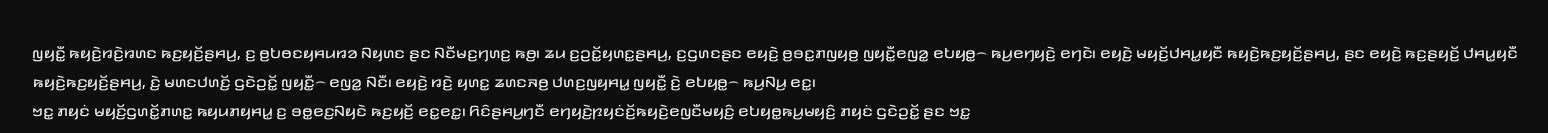ꤜꤟꤢꤪ꤭ ꤒꤟꤢꤧ꤬ꤙꤢꤧ꤬ꤙꤛꤢ ꤒꤢ꤬ꤟꤢꤩ꤬ꤔꤌꤣ꤬, ꤢ꤬ ꤥ꤬ꤝꤥꤢꤟꤌꤣꤙꤤ ꤡꤟꤛꤢ ꤔꤢ ꤡꤢꤪꤗꤢ꤬ꤚꤛꤢ꤬ ꤒꤥ꤬꤯ ꤘꤣ ꤢ꤬ꤑꤢꤩ꤭ꤟꤛꤢ꤭ꤔꤌꤣ꤬, ꤢ꤬ꤞꤛꤢꤔꤢ ꤕꤟꤢꤧ꤬ ꤥ꤬ꤋꤢ꤭ꤊꤜꤟꤥ꤬ ꤜꤟꤢꤪ꤭ꤕꤜꤤ꤭ ꤕꤝꤟꤥ꤭꤮ ꤒꤣ꤬ꤕꤚꤟꤢꤧ꤬ ꤕꤚꤢꤧ꤯ ꤕꤟꤢꤧ꤬ ꤗꤟꤢꤩ꤬ꤓꤌꤣ꤭ꤟꤢꤪ ꤒꤟꤢꤧ꤬ꤒꤢ꤬ꤟꤢꤩ꤬ꤔꤌꤣ꤬, ꤔꤢ ꤕꤟꤢꤧ꤬ ꤒꤢ꤬ꤔꤟꤢꤩ꤬ ꤓꤌꤣ꤭ꤟꤢꤪ ꤒꤟꤢꤧ꤬ꤒꤢ꤬ꤟꤢꤩ꤬ꤔꤌꤣ꤬, ꤢꤧ꤬ ꤗꤛꤢꤓꤛꤢꤩ꤬ ꤞꤢꤧꤑꤢꤩ꤭ ꤜꤟꤢꤪ꤭꤮ ꤕꤜꤤ꤭ ꤡꤢꤪ꤯ ꤕꤟꤢꤧ꤬ ꤙꤢꤧ꤬ ꤟꤛꤢ꤭ ꤘꤛꤢꤏꤥ꤬ ꤓꤛꤢ꤬ꤜꤟꤌꤣ꤭ ꤜꤟꤢꤪ꤭ ꤢꤧ꤬ ꤕꤝꤟꤥ꤭꤮ ꤒꤣ꤬ꤡꤣ꤬ ꤕꤢ꤭꤯
ꤠꤢ꤭ ꤊꤟꤢꤦ ꤗꤟꤢꤩ꤬ꤞꤛꤢꤩ꤭ꤊꤛꤢ꤭ ꤒꤟꤣꤊꤟꤌꤣ꤭ ꤢ꤬ ꤋꤥ꤭ꤕꤢ꤬ꤡꤟꤢꤧ ꤒꤢ꤬ꤟꤢꤩ꤬ ꤕꤢ꤭ꤕꤢ꤭꤯ ꤖꤢꤨꤔꤌꤣ꤬ꤚꤢꤪ ꤕꤚꤟꤢꤧ꤬ꤐꤟꤢꤦꤢꤩ꤬ꤒꤟꤢꤧ꤬ꤕꤜꤢꤪꤗꤟꤢꤨ꤬ ꤕꤝꤟꤥ꤭ꤒꤣ꤬ꤗꤟꤢꤨ꤬ ꤊꤟꤢꤦ ꤞꤢꤧꤑꤢꤩ꤭ ꤔꤢ ꤠꤢ꤭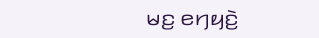ꤗꤢ꤬ ꤕꤚꤟꤢꤧ꤬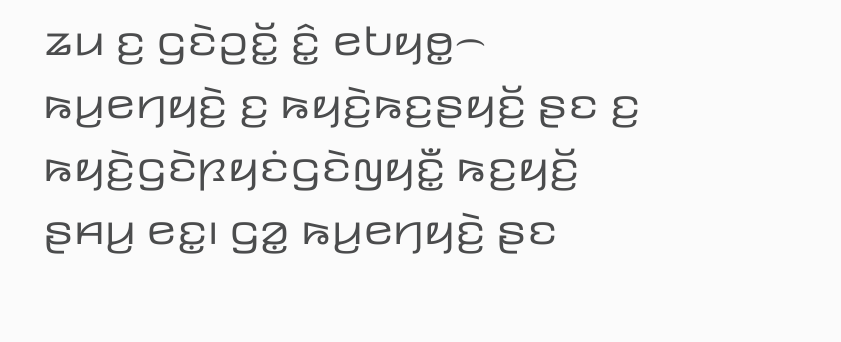ꤘꤣ ꤢ꤬ ꤞꤢꤧꤑꤢꤩ꤭ ꤢꤨ꤭ ꤕꤝꤟꤥ꤭꤮ ꤒꤣ꤬ꤕꤚꤟꤢꤧ꤬ ꤢ꤬ ꤒꤟꤢꤧ꤬ꤒꤢ꤬ꤔꤟꤢꤩ꤬ ꤔꤢ ꤢ꤬ ꤒꤟꤢꤧ꤬ꤞꤢꤧꤐꤟꤢꤦꤞꤢꤧꤜꤟꤢꤪ꤭ ꤒꤢ꤬ꤟꤢꤩ꤬ ꤔꤌꤣ꤬ ꤕꤢ꤭꤯ ꤞꤤ꤭ ꤒꤣ꤬ꤕꤚꤟꤢꤧ꤬ ꤔꤢ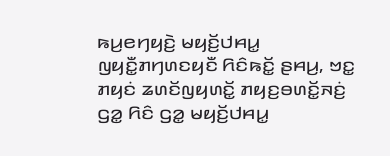ꤒꤣ꤬ꤕꤚꤟꤢꤧ꤬ ꤗꤟꤢꤩ꤬ꤓꤌꤣ꤭ ꤜꤟꤢꤪ꤭ꤊꤚꤛꤢꤟꤢꤪ ꤖꤢꤨꤒꤢꤩ꤭ ꤔꤌꤣ꤬, ꤠꤢ꤭ ꤊꤟꤢꤦ ꤘꤛꤢꤩꤜꤟꤛꤢꤩ꤭ ꤊꤟꤢ꤬ꤋꤛꤢꤩ꤭ꤏꤢꤦ꤬ ꤞꤤ꤭ ꤖꤢꤨ ꤞꤤ꤭ ꤗꤟꤢꤩ꤬ꤓꤌꤣ꤭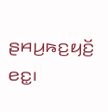ꤔꤌꤣ꤬ꤒꤢ꤬ꤟꤢꤩ꤬ ꤕꤢ꤭꤯